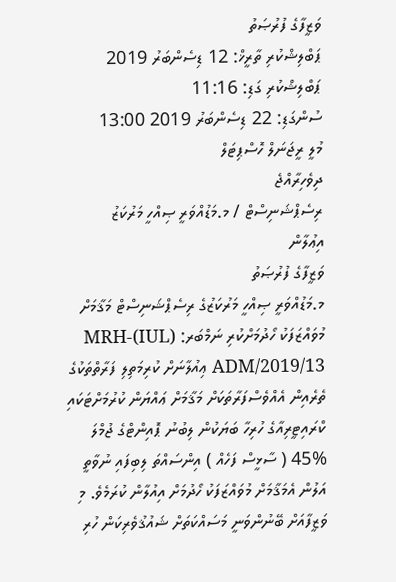ވަޒީފާގެ ފުރުޞަތު
ޕަބްލިޝްކުރި ތާރީޚް: 12 ޑިސެންބަރު 2019
ޕަބްލިޝްކުރި ގަޑި: 11:16
ސުންގަޑި: 22 ޑިސެންބަރު 2019 13:00
މުލީ ރީޖަނަލް ހޮސްޕިޓަލް
ދިވެހިރާއްޖެ
ރިސެޕްޝަނިސްޓް / މ.މަޑުއްވަރީ ޞިއްހީ މަރުކަޒު
އިޢުލާން
ވަޒީފާގެ ފުރުޞަތު
މ.މަޑުއްވަރީ ޞިއްހީ މަރުކަޒުގެ ރިސެޕްޝަނިސްޓް މަޤާމަށް މުވައްޒަފަކު ހޯދުމަށްކުރި ނަމްބަރ: (IUL)MRH-ADM/2019/13 ޢިއުލާނަށް ކުރިމަތިލި ފަރާތްތަކުގެ ތެރެއިން އެއްވެސްފަރާތަކަށް މަޤާމަށް ޢައްޔަން ކުރުމަށްޓަކައި ކްރައިޓީރިއާގެ ހުރިހާ ބަޔަކުން ލިބުނު ޕޮއިންޓްގެ ޖުމްލަ %45 ( ސާޅީސް ފަހެއް ) އިންސައްތަ ލިބިފައި ނުވާތީ އަލުން އެމަޤާމަށް މުވައްޒަފަކު ހޯދުމަށް އިއުލާން ކުރަމެވެ. މި ވަޒީފާއަށް ބޭނުންވަނީ މަސައްކަތަށް ޝައުޤުވެރިކަން ހުރި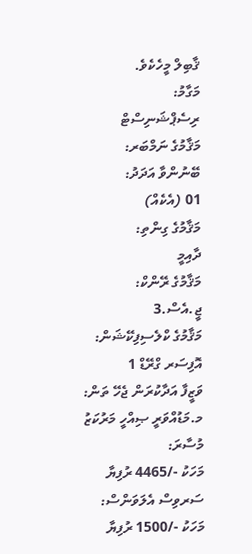ޤާބިލް މީހެކެވެ.
މަގާމު:
ރިސެޕްޝަނިސްޓް
މަޤާމުގެ ނަމްބަރ:
ބޭނުންވާ އަދަދު:
01 (އެކެއް)
މަޤާމުގެ ގިންތި:
ދާއިމީ
މަޤާމުގެ ރޭންކް:
ޖީ.އެސް.3
މަޤާމުގެ ކްލެސިފިކޭޝަން:
އޮފިސަރ ގްރޭޑް 1
ވަޒީފާ އަދާކުރަން ޖެހޭ ތަން:
މ.މަޑުއްވަރީ ޞިއްހީ މަރުކަޒު
މުސާރަ:
މަހަކު -/4465 ރުފިޔާ
ސަރވިސް އެލަވަންސް:
މަހަކު -/1500 ރުފިޔާ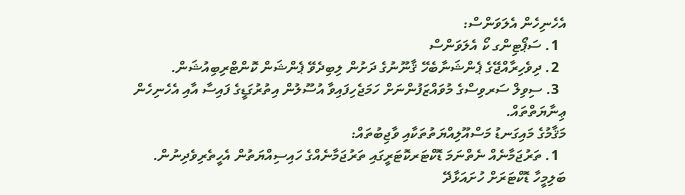އެހެނިހެން އެލަވަންސް:
  1. ސަޕޯޓިންގ ކޯ އެލަވަންސް
  2. ދިވެހިރާއްޖޭގެ ޕެންޝަނާބެހޭ ޤާނޫނުގެ ދަށުން ލިބިދެވޭ ޕެންޝަން ކޮންޓްރިބިއުޝަން.
  3. ސިވިލް ސަރވިސްގެ މުވައްޒަފުންނަށް ހަމަޖެހިފައިވާ އުސޫލުން އިތުރުގަޑީގެ ފައިސާ އާއި އެހެނިހެން ޢިނާޔަތްތައް.
މަޤާމުގެ މައިގަނޑު މަސްއޫލިއްޔަތުތަކާއި ވާޖިބުތައް:
  1. ތަރުޖަމާނެއް ނެތްނަމަ ޑޮކްޓަރކޮޓަރީގައި ތަރުޖަމާނެއްގެ ހައިސިއްޔަތުން އެހީތެރިވެދިނުން. ބަލިމީހާ ޑޮކްޓަރަށް ހުށައަޅާދޭ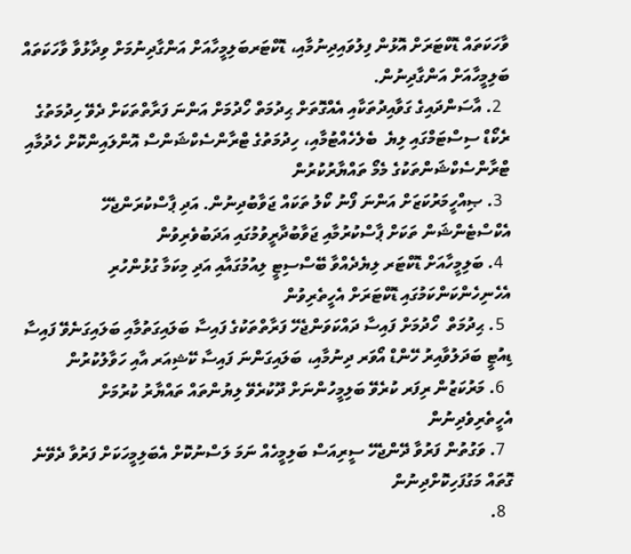ވާހަކަތައް ޑޮކްޓަރަށް އޮޅުން ފިލުވައިދިނުމާއި، ޑޮކްޓަރބަލިމީހާއަށް އަންގާދިނުމަށް ވިދާޅުވާ ވާހަކަތައް ބަލިމީހާއަށް އަންގާދިނުން.
  2. އާސަންދައިގެ ގަވާއިދުތަކާއި އެއްގޮތަށް ޙިދުމަތް ހޯދުމަށް އަންނަ ފަރާތްތަކަށް ދެވޭ ހިދުމަތުގެ ރެކޯޑް ސިސްޓަމްގައި ލިޔެ  ބެލެހެއްޓުމާއި، ހިދުމަތުގެ ޓްރާންސެކްޝަންސް އޮންލައިންކޮށް ހެދުމާއި ޓްރާންސެކްޝަންތަކުގެ މެމޯ ތައްޔާރުކުރުން
  3. ޞިއްހީމަރުކަޒަށް އަންނަ ފޯނު ކޯލު ތަކައް ޖަވާބުދިނުން. އަދި ޕާސްކުރަންޖެހޭ އެކްސްޓެންޝަން ތަކަށް ޕާސްކުރުމާއި ޖަވާބުދާރީވުމުގައި އަދަބުވެރިވުން
  4. ބަލިމީހާއަށް ޑޮކްޓަރ ލިޔެދެއްވާ ބޭސްސިޓީ ލިއުމުގައާއި އަދި މިކަމާ ގުޅުންހުރި އެހެނިހެންކަންކަމުގައި ޑޮކްޓަރަށް އެހީތެރިވުން
  5. ޙިދުމަތް  ހޯދުމަށް ފައިސާ ދައްކަވަންޖެހޭ ފަރާތްތަކުގެ ފައިސާ ބަލައިގަތުމާއި ބަލައިގަނެވޭ ފައިސާ ޑިއުޓީ ބަދަލުވާއިރު ހޭންޑް އޯވަރ ދިނުމާއި، ބަލައިގަންނަ ފައިސާ ކޭޝިއަރ އާއި ހަވާލުކުރުން
  6. މަރުކަޒުން ރިފަރ ކުރެވޭ ބަލިމީހުންނަށް ދޫކުރެވޭ ލިޔުންތައް ތައްޔާރު ކުރުމަށް އެހީތެރިވެދިނުން
  7. ވަގުތުން ފަރުވާ ދޭންޖެހޭ ސީރިއަސް ބަލިމީހެއް ނަމަ ލަސްނުކޮށް އެބަލިމީހަކަށް ފަރުވާ ދެވޭނެ ގޮތައް މަގުފަހިކޮށްދިނުން
  8.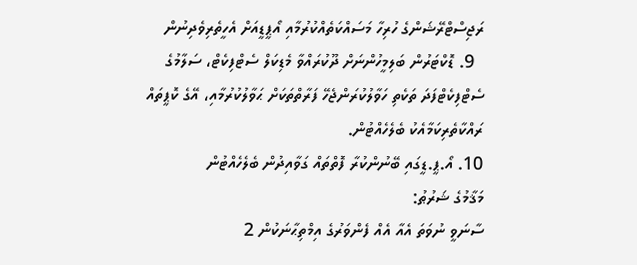ރަޖިސްޓްރޭޝަންގެ ހުރިހާ މަސައްކަތެއްކުރުމާއި އޯޕީޑީއަށް އެހީތެރިވެދިނުން
  9. ޑޮކްޓަރުން ބަލިމީހުންނަށް ދޫކުރައްވާ މެޑިކަލް ސެޓްފިކެޓް، ސަލާމުގެ ސެޓްފިކެޓްފަދަ ތަކެތި ހަވާލުކުރަންޖެހޭ ފަރާތްތަކަށް ޙަވާލުކުރުމާއި، އޭގެ ކޮޕީތައް ރައްކާތެރިކަމާއެކު ބެލެހެއްޓުން.
10. އޯ.ޕީ.ޑީގައި ބޭނުންކުރާ ފޮތްތައް ގަވާއިދުން ބެލެހެއްޓުން
މަޤާމުގެ ޝަރުޠު:
ސާނަވީ ނުވަތަ އެއާ އެއް ފެންވަރުގެ އިމްތިޙާނަކުން 2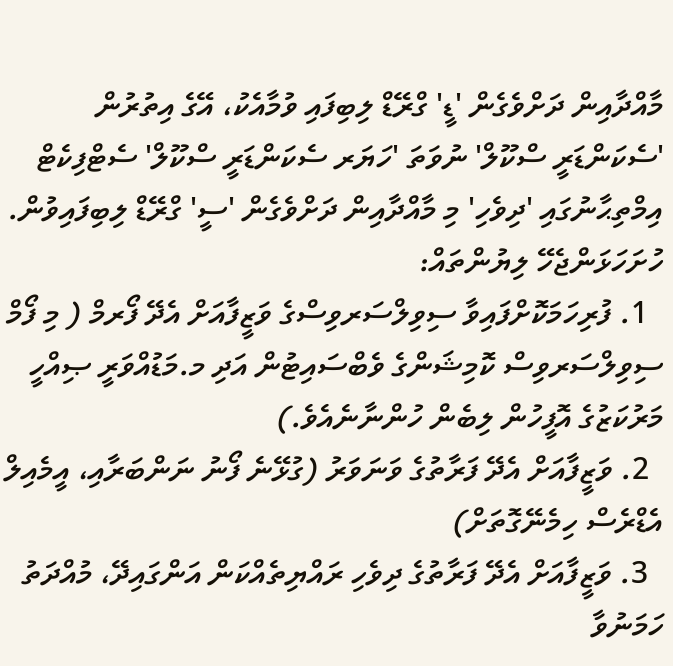މާއްދާއިން ދަށްވެގެން 'ޑީ' ގްރޭޑް ލިބިފައި ވުމާއެކު، އޭގެ އިތުރުން 'ސެކަންޑަރީ ސްކޫލް' ނުވަތަ 'ހަޔަރ ސެކަންޑަރީ ސްކޫލް' ސެޓްފިކެޓް އިމްތިޙާނުގައި 'ދިވެހި' މި މާއްދާއިން ދަށްވެގެން 'ސީ' ގްރޭޑް ލިބިފައިވުން.
ހުށަހަޅަންޖެހޭ ލިޔުންތައް:
  1. ފުރިހަމަކޮށްފައިވާ ސިވިލްސަރވިސްގެ ވަޒީފާއަށް އެދޭ ފޯރމް ( މި ފޯމް ސިވިލްސަރވިސް ކޮމިޝަންގެ ވެބްސައިޓުން އަދި މ.މަޑުއްވަރީ ޞިއްހީ މަރުކަޒުގެ އޮފީހުން ލިބެން ހުންނާނެއެވެ.)
  2. ވަޒީފާއަށް އެދޭ ފަރާތުގެ ވަނަވަރު (ގުޅޭނެ ފޯނު ނަންބަރާއި، އީމެއިލް އެޑްރެސް ހިމެނޭގޮތަށް)
  3. ވަޒީފާއަށް އެދޭ ފަރާތުގެ ދިވެހި ރައްޔިތެއްކަން އަންގައިދޭ، މުއްދަތު ހަމަނުވާ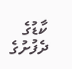ކާޑުގެ ދެފުށުގެ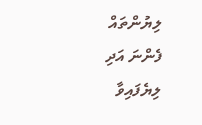ލިޔުންތައް ފެންނަ އަދި ލިޔެފައިވާ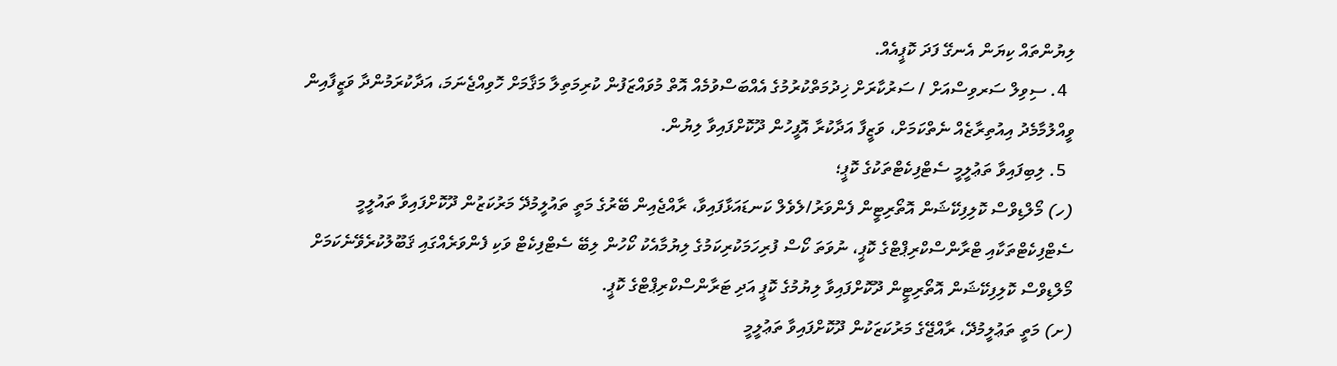ލިޔުންތައް ކިޔަން އެނގޭ ފަދަ ކޮޕީއެއް.
  4. ސިވިލް ސަރވިސްއަށް / ސަރުކާރަށް ޚިދުމަތްކުރުމުގެ އެއްބަސްވުމެއް އޮތް މުވައްޒަފުން ކުރިމަތިލާ މަޤާމަށް ހޮވިއްޖެނަމަ، އަދާކުރަމުންދާ ވަޒީފާއިން ވީއްލުމާމެދު އިއުތިރާޒެއް ނެތްކަމަށް، ވަޒީފާ އަދާކުރާ އޮފީހުން ދޫކޮށްފައިވާ ލިޔުން.
  5. ލިބިފައިވާ ތަޢުލީމީ ސެޓްފިކެޓްތަކުގެ ކޮޕީ؛
(ހ) މޯލްޑިވްސް ކޮލިފިކޭޝަން އޮތޯރިޓީން ފެންވަރު/ލެވެލް ކަނޑައަޅާފައިވާ، ރާއްޖެއިން ބޭރުގެ މަތީ ތައުލީމުދޭ މަރުކަޒުން ދޫކޮށްފައިވާ ތައުލީމީ ސެޓްފިކެޓްތަކާއި ޓްރާންސްކްރިޕްޓްގެ ކޮޕީ، ނުވަތަ ކޯސް ފުރިހަމަކުރިކަމުގެ ލިޔުމާއެކު ކޯހުން ލިބޭ ސެޓްފިކެޓް ވަކި ފެންވަރެއްގައި ޤަބޫލުކުރެވޭނެކަމަށް މޯލްޑިވްސް ކޮލިފިކޭޝަން އޮތޯރިޓީން ދޫކޮށްފައިވާ ލިޔުމުގެ ކޮޕީ އަދި ޓަރާންސްކްރިޕްޓްގެ ކޮޕީ.
(ށ) މަތީ ތަޢުލީމުދޭ، ރާއްޖޭގެ މަރުކަޒަކުން ދޫކޮށްފައިވާ ތަޢުލީމީ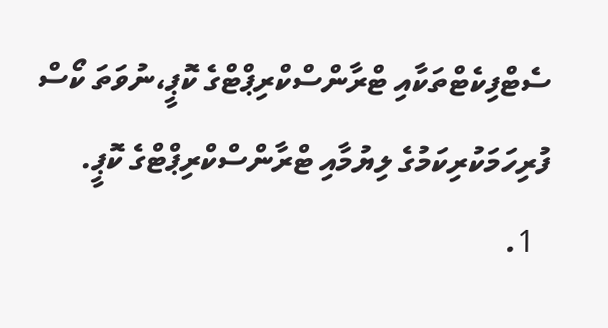ސެޓްފިކެޓްތަކާއި ޓްރާންސްކްރިޕްޓްގެ ކޮޕީ،ނުވަތަ ކޯސް ފުރިހަމަކުރިކަމުގެ ލިޔުމާއި ޓްރާންސްކްރިޕްޓްގެ ކޮޕީ.
  1.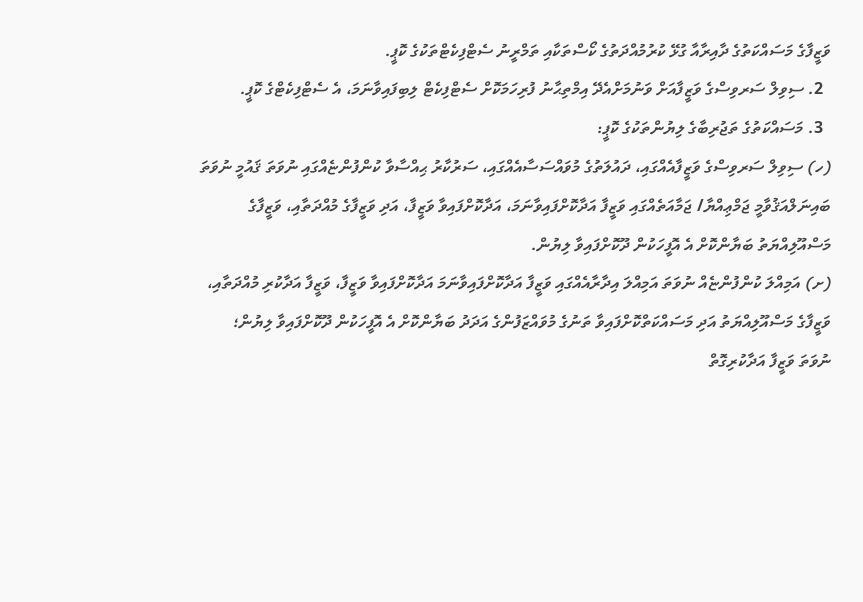ވަޒީފާގެ މަސައްކަތުގެ ދާއިރާއާ ގުޅޭ ކުރުމުއްދަތުގެ ކޯސްތަކާއި ތަމްރީނު ސެޓްފިކެޓްތަކުގެ ކޮޕީ.
  2. ސިވިލް ސަރވިސްގެ ވަޒީފާއަށް ވަނުމަށްއެދޭ އިމްތިޙާނު ފުރިހަމަކޮށް ސެޓްފިކެޓް ލިބިފައިވާނަމަ، އެ ސެޓްފިކެޓްގެ ކޮޕީ.
  3. މަސައްކަތުގެ ތަޖުރިބާގެ ލިޔުންތަކުގެ ކޮޕީ:
(ހ) ސިވިލް ސަރވިސްގެ ވަޒީފާއެއްގައި، ދައުލަތުގެ މުވައްސަސާއެއްގައި، ސަރުކާރު ޙިއްސާވާ ކުންފުންޏެއްގައި ނުވަތަ ޤައުމީ ނުވަތަ ބައިނަލްއަޤުވާމީ ޖަމްޢިއްޔާ/ ޖަމާއަތެއްގައި ވަޒީފާ އަދާކޮށްފައިވާނަމަ، އަދާކޮށްފައިވާ ވަޒީފާ، އަދި ވަޒީފާގެ މުއްދަތާއި، ވަޒީފާގެ މަސްއޫލިއްޔަތު ބަޔާންކޮށް އެ އޮފީހަކުން ދޫކޮށްފައިވާ ލިޔުން.
(ށ) އަމިއްލަ ކުންފުންޏެއް ނުވަތަ އަމިއްލަ އިދާރާއެއްގައި ވަޒީފާ އަދާކޮށްފައިވާނަމަ އަދާކޮށްފައިވާ ވަޒީފާ، ވަޒީފާ އަދާކުރި މުއްދަތާއި، ވަޒީފާގެ މަސްއޫލިއްޔަތު އަދި މަސައްކަތްކޮށްފައިވާ ތަނުގެ މުވައްޒަފުންގެ އަދަދު ބަޔާންކޮށް އެ އޮފީހަކުން ދޫކޮށްފައިވާ ލިޔުން؛ ނުވަތަ ވަޒީފާ އަދާކުރިގޮތް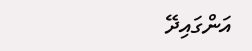އަންގައިދޭ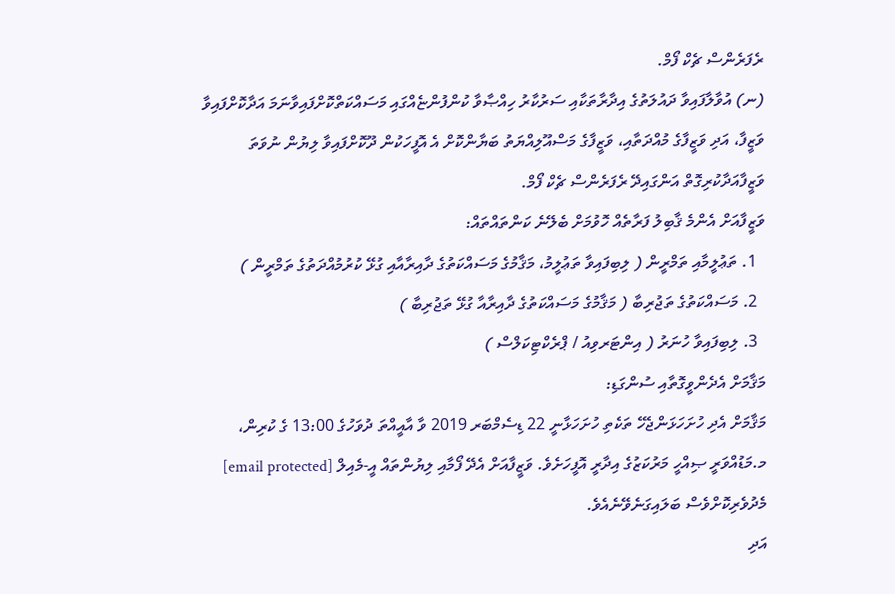ރެފަރެންސް ޗެކް ފޯމް.
(ނ) އުވާލާފައިވާ ދައުލަތުގެ އިދާރާތަކާއި ސަރުކާރު ހިއްޞާވާ ކުންފުންޏެއްގައި މަސައްކަތްކޮށްފައިވާނަމަ އަދާކޮށްފައިވާ ވަޒީފާ، އަދި ވަޒީފާގެ މުއްދަތާއި، ވަޒީފާގެ މަސްއޫލިއްޔަތު ބަޔާންކޮށް އެ އޮފީހަކުން ދޫކޮށްފައިވާ ލިޔުން ނުވަތަ ވަޒީފާއަދާކުރިގޮތް އަންގައިދޭ ރެފަރެންސް ޗެކް ފޯމް.
ވަޒީފާއަށް އެންމެ ޤާބިލު ފަރާތެއް ހޮވުމަށް ބެލޭނެ ކަންތައްތައް:
  1. ތަޢުލީމާއި ތަމްރީން ( ލިބިފައިވާ ތަޢުލީމު، މަޤާމުގެ މަސައްކަތުގެ ދާއިރާއާއި ގުޅޭ ކުރުމުއްދަތުގެ ތަމްރީން )
  2. މަސައްކަތުގެ ތަޖުރިބާ ( މަޤާމުގެ މަސައްކަތުގެ ދާއިރާއާ ގުޅޭ ތަޖުރިބާ )
  3. ލިބިފައިވާ ހުނަރު ( އިންޓަރވިއު / ޕްރެކްޓިކަލްސް )
މަޤާމަށް އެދެންވީގޮތާއި ސުންގަޑި:
މަޤާމަށް އެދި ހުށަހަޅަންޖެހޭ ތަކެތި ހުށަހަޅާނީ 22 ޑިސެމްބަރ 2019 ވާ އާއީއްތަ ދުވަހުގެ 13:00 ގެ ކުރިން، މ.މަޑުއްވަރީ ޞިއްހީ މަރުކަޒުގެ އިދާރީ އޮފީހަށެވެ. ވަޒީފާއަށް އެދޭ ފޯމާއި ލިޔުންތައް އީ-މެއިލް [email protected] މެދުވެރިކޮށްވެސް ބަލައިގަނެވޭނެއެވެ.
އަދި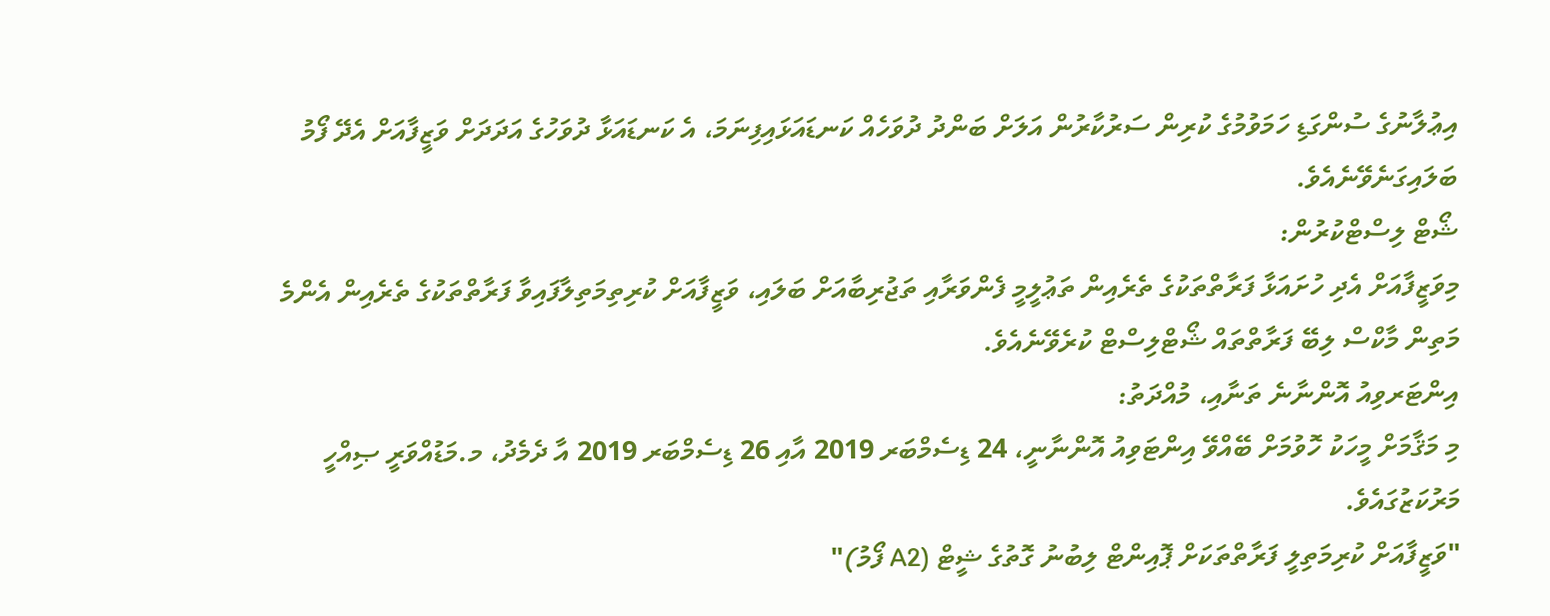އިޢުލާނުގެ ސުންގަޑި ހަމަވުމުގެ ކުރިން ސަރުކާރުން އަލަށް ބަންދު ދުވަހެއް ކަނޑައަޅައިފިނަމަ، އެ ކަނޑައަޅާ ދުވަހުގެ އަދަދަށް ވަޒީފާއަށް އެދޭ ފޯމު ބަލައިގަނެވޭނެއެވެ.
ޝޯޓް ލިސްޓްކުރުން:
މިވަޒީފާއަށް އެދި ހުށައަޅާ ފަރާތްތަކުގެ ތެރެއިން ތަޢުލީމީ ފެންވަރާއި ތަޖުރިބާއަށް ބަލައި، ވަޒީފާއަށް ކުރިތިމަތިލާފައިވާ ފަރާތްތަކުގެ ތެރެއިން އެންމެ މަތިން މާކްސް ލިބޭ ފަރާތްތައް ޝޯޓްލިސްޓް ކުރެވޭނެއެވެ.
އިންޓަރވިއު އޮންނާނެ ތަނާއި، މުއްދަތު:
މި މަޤާމަށް މީހަކު ހޮވުމަށް ބޭއްވޭ އިންޓަވިއު އޮންނާނީ، 24 ޑިސެމްބަރ 2019 އާއި 26 ޑިސެމްބަރ 2019 އާ ދެމެދު، މ.މަޑުއްވަރީ ޞިއްހީ މަރުކަޒުގައެވެ.
"ވަޒީފާއަށް ކުރިމަތިލީ ފަރާތްތަކަށް ޕޮއިންޓް ލިބުނު ގޮތުގެ ޝީޓް (A2 ފޯމު)"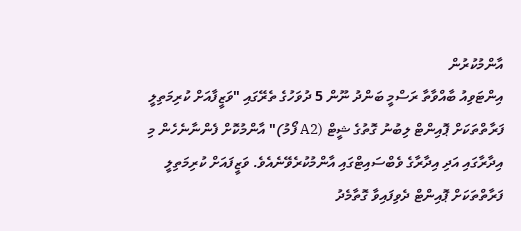އާންމުކުރުން
އިންޓަވިއު ބާއްވާތާ ރަސްމީ ބަންދު ނޫން 5 ދުވަހުގެ ތެރޭގައި "ވަޒީފާއަށް ކުރިމަތިލީ ފަރާތްތަކަށް ޕޮއިންޓް ލިބުނު ގޮތުގެ ޝީޓް (A2 ފޯމު)" އާންމުކޮށް ފެންނާނެހެން މި އިދާރާގައި އަދި އިދާރާގެ ވެބްސައިޓްގައި އާންމުކުރެވޭނެއެވެ. ވަޒީފައަށް ކުރިމަތިލީ ފަރާތްތަކަށް ޕޮއިންޓް ދެވިފައިވާ ގޮތާމެދު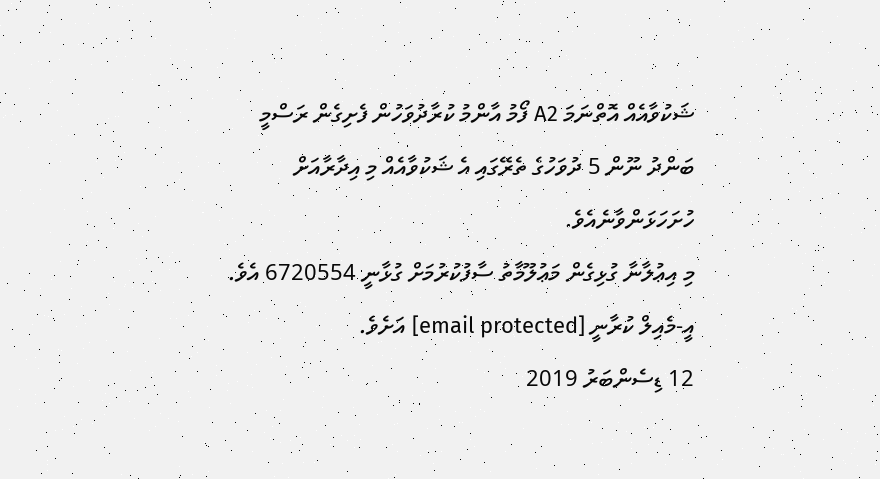ޝަކުވާއެއް އޮތްނަމަ A2 ފޯމު އާންމު ކުރާދުވަހުން ފެށިގެން ރަސްމީ ބަންދު ނޫން 5 ދުވަހުގެ ތެރޭގައި އެ ޝަކުވާއެއް މި އިދާރާއަށް ހުށަހަޅަންވާނެއެވެ.
މި އިޢުލާނާ ގުޅިގެން މަޢުލޫމާތު ސާފުކުރުމަށް ގުޅާނީ 6720554 އެވެ. އީ-މެއިލް ކުރާނީ [email protected] އަށެވެ.
12 ޑިސެންބަރު 2019